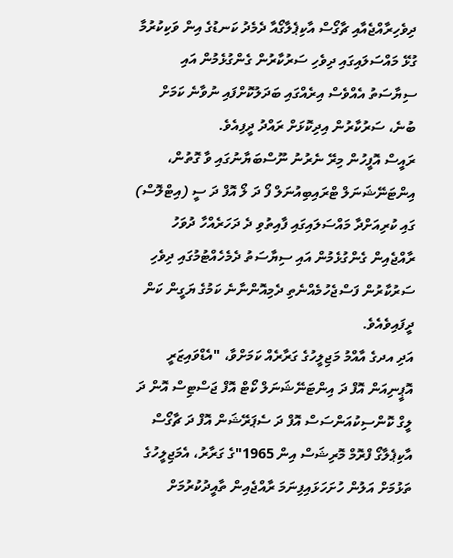ދިވެހިރާއްޖެއާއި ޗާގޯސް އާކިޕެލާގޯއާ ދެމެދު ކަނޑުގެ އިން ވަކިކުރުމާ ގުޅޭ މައްސަލައިގައި ދިވެހި ސަރުކާރުން ގެންގުޅެމުން އައި ސިޔާސަތު އެއްވެސް އިރެއްގައި ބަދަލުކޮށްފައި ނުވާނެ ކަމަށް ބުނެ، ސަރުކާރުން އިދިކޮޅަށް ރައްދު ދީފިއެވެ.
ރައީސް އޮފީހުން މިރޭ ނެރުނު ނޫސްބަޔާނުގައި ވާ ގޮތުން، އިންޓަނޭޝަނަލް ޓްރައިބިއުނަލް ފޯ ދަ ލޯ އޮފް ދަ ސީ (އިޓްލޮސް) ގައި ކުރިއަށްދާ މައްސަލައިގައި ފާއިތުވި ދެ ދަހަރެއްހާ ދުވަހު ރާއްޖެއިން ގެންގުޅެމުން އައި ސިޔާސަތު ދެމެހެއްޓުމުގައި ދިވެހި ސަރުކާރުން ފަސްޖެހުމެއްނެތި ދެމިއޮންނާނެ ކަމުގެ ޔަގީން ކަން ދީފައިވެއެވެ.
އަދި އދގެ އާއްމު މަޖިލީހުގެ ގަރާރެއް ކަމަށްވާ، "އެޑްވައިޒަރީ އޮޕީނިއަން އޮފް ދަ އިންޓަނޭޝަނަލް ކޯޓް އޮފް ޖަސްޓިސް އޮން ދަ ލީގް ކޮންސިކުއަންސަސް އޮފް ދަ ސެޕަރޭޝަން އޮފް ދަ ޗާގޯސް އާކިޕެލާގޯ ފްރޮމް މޮރިޝަސް އިން 1965"ގެ ގަރާރު، އެމަޖިލީހުގެ ތަޅުމަށް އަލުން ހުށަހަޅައިފިނަމަ ރާއްޖެއިން ތާއީދުކުރުމަށް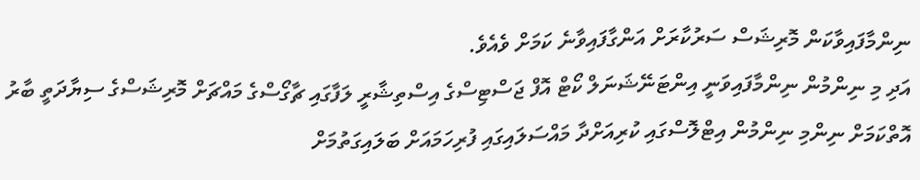ނިންމާފައިވާކަން މޮރިޝަސް ސަރުކާރަށް އަންގާފައިވާނެ ކަމަށް ވެއެވެ.
އަދި މި ނިންމުން ނިންމާފައިވަނީ އިންޓަނޭޝަނަލް ކޯޓް އޮފް ޖަސްޓިސްގެ އިސްތިޝާރީ ލަފާގައި ޗާގޯސްގެ މައްޗަށް މޮރިޝަސްގެ ސިޔާދަތީ ބާރު އޮތްކަމަށް ނިންމި ނިންމުން އިޓްލޮސްގައި ކުރިއަށްދާ މައްސަލައިގައި ފުރިހަމައަށް ބަލައިގަތުމަށް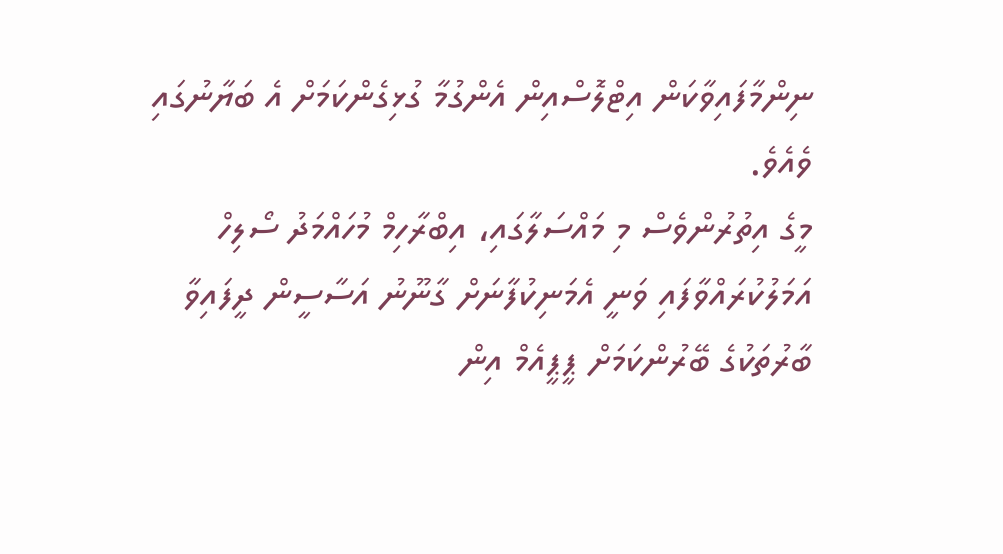ނިންމާފައިވާކަން އިޓްލޮސްއިން އެންގުމާ ގުޅިގެންކަމަށް އެ ބަޔާނުގައި ވެއެވެ.
މީގެ އިތުރުންވެސް މި މައްސަލާގައި، އިބްރާހިމް މުހައްމަދު ސޯލިހް އަމަލުކުރައްވާފައި ވަނީ އެމަނިކުފާނަށް ގާނޫނު އަސާސީން ދީފައިވާ ބާރުތަކުގެ ބޭރުންކަމަށް ޕީޕީއެމް އިން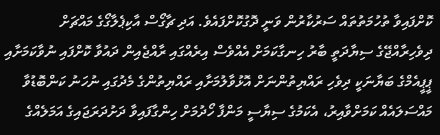ކޮށްފައިވާ ތުހުމަތުތައް ސަރުކާރުން ވަނީ ދޮގުކޮށްފައެވެ. އަދި ޗާގޯސް އާކިޕެލާގޯގެ މައްޗަށް ދިވެހިރާއްޖޭގެ ސިޔާދަތީ ބާރު ހިނގާކަމަށް އެއްވެސް އިރެއްގައި ރާއްޖެއިން ދައުވާ ކޮށްފައި ނުވާކަމަށާއި ޕީޕީއެމްގެ ބަޔާނަކީ ދިވެހި ރައްޔިތުންނަށް އޮޅުވާލުމަށާއި ރައްޔިތުންގެ މެދުގައި ނުހަނު ކަންބޮޑުވާ މައްސަލައެއް ކަމަށްވާއިރު، އެކަމުގެ ސިޔާސީ މަންފާ ހޯދުމަށް ހިންގާފައިވާ ދަށުދަރަޖައިގެ އަމަލެއްގެ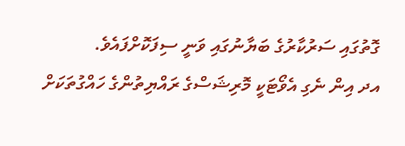ގޮތުގައި ސަރުކާރުގެ ބަޔާނުގައި ވަނީ ސިފަކޮށްފައެވެ.
އދ އިން ނެގި އެވޯޓަކީ މޮރިޝަސްގެ ރައްޔިތުންގެ ހައްގުތަކަށް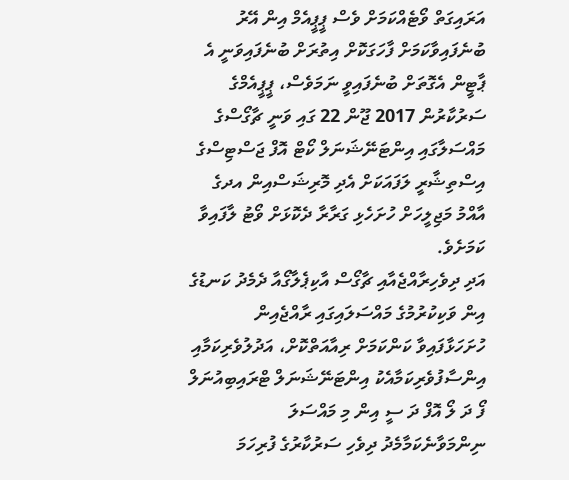އަރައިގަތް ވޯޓެއްކަމަށް ވެސް ޕީޕީއެމް އިން އޭރު ބުނެފައިވާކަމަށް ފާހަގަކޮށް އިތުރަށް ބުނެފައިވަނީ އެ ޕާޓީން އެގޮތަށް ބުނެފައިވީ ނަމަވެސް، ޕީޕީއެމްގެ ސަރުކާރުން 2017 ޖޫން 22 ގައި ވަނީ ޗާގޯސްގެ މައްސަލާގައި އިންޓަނޭޝަނަލް ކޯޓް އޮފް ޖަސްޓިސްގެ އިސްތިޝާރީ ލަފައަކަށް އެދި މޮރިޝަސްއިން އދގެ އާއްމު މަޖިލީހަށް ހުށަހެޅި ގަރާރާ ދެކޮޅަށް ވޯޓު ލާފައިވާ ކަމަށެވެ.
އަދި ދިވެހިރާއްޖެއާއި ޗާގޯސް އާކިޕެލާގޯއާ ދެމެދު ކަނޑުގެ އިން ވަކިކުރުމުގެ މައްސަލައިގައި ރާއްޖެއިން ހުށަހަޅާފައިވާ ކަންކަމަށް ރިއާއަތްކޮށް، އަދުލުވެރިކަމާއި އިންސާފުވެރިކަމާއެކު އިންޓަނޭޝަނަލް ޓްރައިބިއުނަލް ފޯ ދަ ލޯ އޮފް ދަ ސީ އިން މި މައްސަލަ ނިންމަވާނެކަމާމެދު ދިވެހި ސަރުކާރުގެ ފުރިހަމަ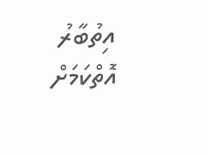އިތުބާރު އޮތްކަމަށް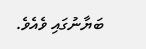ބަޔާނުގައި ވެއެވެ.